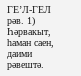ГЕ’Л-ГЕЛ рәв. 1) Һәрвакыт, һаман саен, даими рәвештә.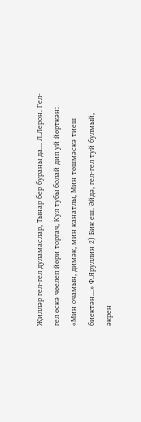Җилләр гел-гел дуламаслар, Тынар бер бураны да... Л.Лерон. Гел-гел өскә чөелеп йөри торгач, Кул тубы болай дип уй йөрткән: «Мин очамын, димәк, мин канатлы, Мин төшмәскә тиеш биектән...» Ф.Яруллин 2) Бик еш. Әйдә, гел-гел туй булмый, әкрен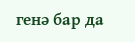генә бар да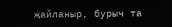җайланыр, бурыч та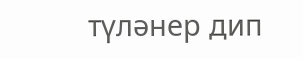түләнер дип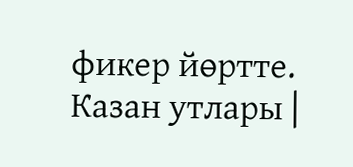фикер йөртте. Казан утлары |